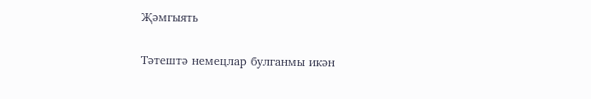Җәмгыять

Тәтештә немецлар булганмы икән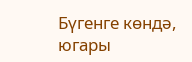Бүгенге көндә, югары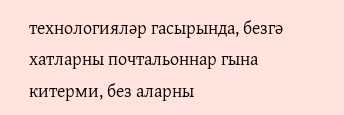технологияләр гасырында, безгә хатларны почтальоннар гына китерми, без аларны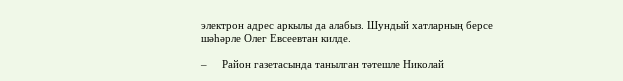электрон адрес аркылы да алабыз. Шундый хатларның берсе шәһәрле Олег Евсеевтан килде.

–     Район газетасында танылган тәтешле Николай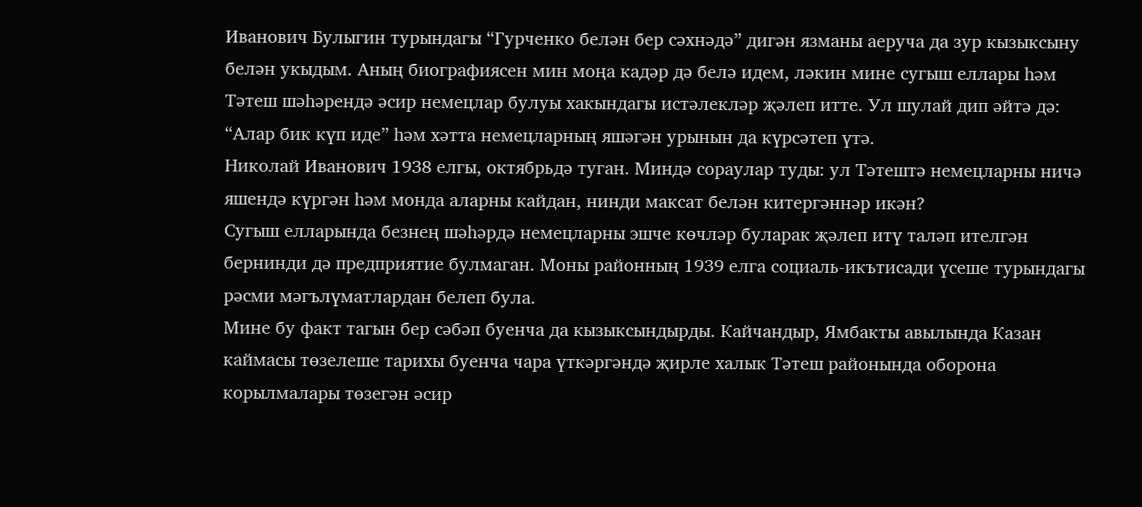Иванович Булыгин турындагы “Гурченко белән бер сәхнәдә” дигән язманы аеруча да зур кызыксыну белән укыдым. Аның биографиясен мин моңа кадәр дә белә идем, ләкин мине сугыш еллары һәм Тәтеш шәһәрендә әсир немецлар булуы хакындагы истәлекләр җәлеп итте. Ул шулай дип әйтә дә: “Алар бик күп иде” һәм хәтта немецларның яшәгән урынын да күрсәтеп үтә.
Николай Иванович 1938 елгы, октябрьдә туган. Миндә сораулар туды: ул Тәтештә немецларны ничә яшендә күргән һәм монда аларны кайдан, нинди максат белән китергәннәр икән?
Сугыш елларында безнең шәһәрдә немецларны эшче көчләр буларак җәлеп итү таләп ителгән бернинди дә предприятие булмаган. Моны районның 1939 елга социаль-икътисади үсеше турындагы рәсми мәгълүматлардан белеп була.
Мине бу факт тагын бер сәбәп буенча да кызыксындырды. Кайчандыр, Ямбакты авылында Казан каймасы төзелеше тарихы буенча чара үткәргәндә җирле халык Тәтеш районында оборона корылмалары төзегән әсир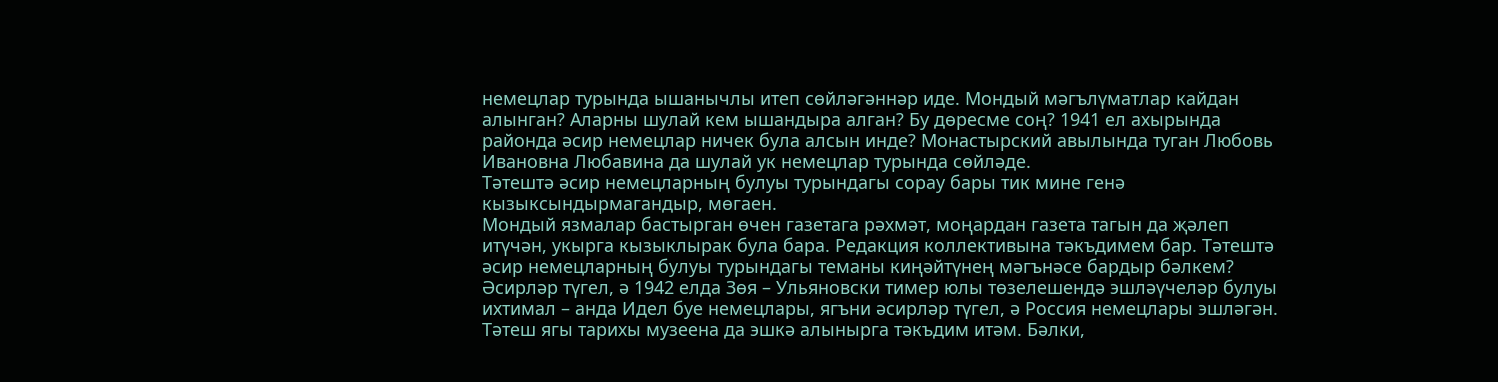немецлар турында ышанычлы итеп сөйләгәннәр иде. Мондый мәгълүматлар кайдан алынган? Аларны шулай кем ышандыра алган? Бу дөресме соң? 1941 ел ахырында районда әсир немецлар ничек була алсын инде? Монастырский авылында туган Любовь Ивановна Любавина да шулай ук немецлар турында сөйләде.
Тәтештә әсир немецларның булуы турындагы сорау бары тик мине генә кызыксындырмагандыр, мөгаен.
Мондый язмалар бастырган өчен газетага рәхмәт, моңардан газета тагын да җәлеп итүчән, укырга кызыклырак була бара. Редакция коллективына тәкъдимем бар. Тәтештә әсир немецларның булуы турындагы теманы киңәйтүнең мәгънәсе бардыр бәлкем? Әсирләр түгел, ә 1942 елда Зөя – Ульяновски тимер юлы төзелешендә эшләүчеләр булуы ихтимал – анда Идел буе немецлары, ягъни әсирләр түгел, ә Россия немецлары эшләгән. Тәтеш ягы тарихы музеена да эшкә алынырга тәкъдим итәм. Бәлки,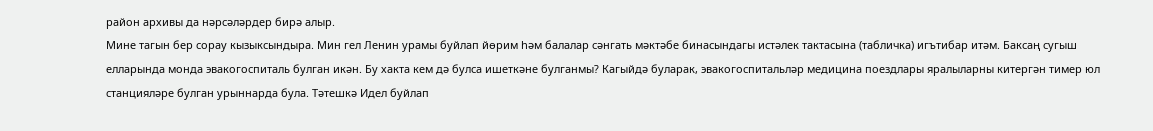район архивы да нәрсәләрдер бирә алыр.
Мине тагын бер сорау кызыксындыра. Мин гел Ленин урамы буйлап йөрим һәм балалар сәнгать мәктәбе бинасындагы истәлек тактасына (табличка) игътибар итәм. Баксаң сугыш елларында монда эвакогоспиталь булган икән. Бу хакта кем дә булса ишеткәне булганмы? Кагыйдә буларак, эвакогоспитальләр медицина поездлары яралыларны китергән тимер юл станцияләре булган урыннарда була. Тәтешкә Идел буйлап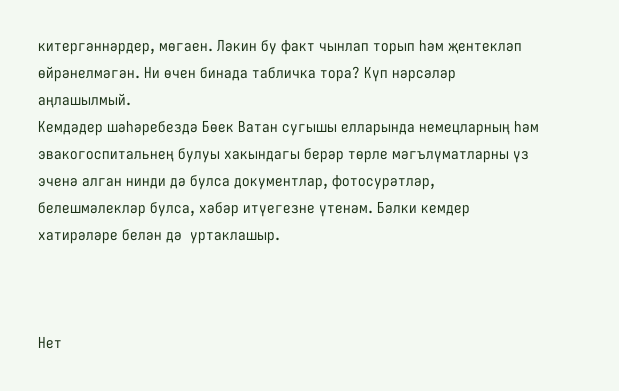китергәннәрдер, мөгаен. Ләкин бу факт чынлап торып һәм җентекләп өйрәнелмәгән. Ни өчен бинада табличка тора? Күп нәрсәләр аңлашылмый.
Кемдәдер шәһәребездә Бөек Ватан сугышы елларында немецларның һәм эвакогоспитальнең булуы хакындагы берәр төрле мәгълүматларны үз эченә алган нинди дә булса документлар, фотосурәтләр, белешмәлекләр булса, хәбәр итүегезне үтенәм. Бәлки кемдер хатирәләре белән дә  уртаклашыр.



Нет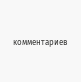комментариев